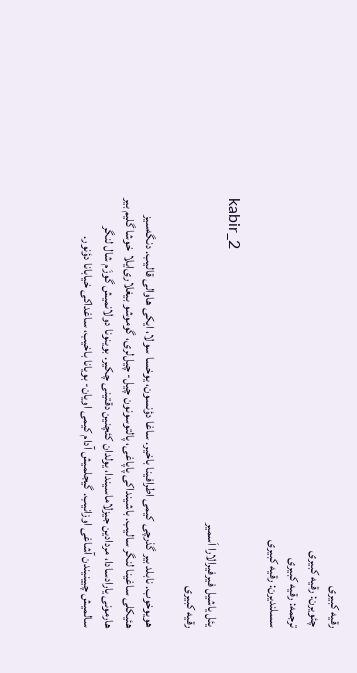رقیه کبیری
چئویرن: رقیه کبیری
ترجمه: رقیه کبیری
سسلندیرن: رقیه کبیری

kabir_2
یئل یاشیل فیرفیرالارا اَسمیر
رقیه کبیری

هویوخوب. نابلد بیر گذرچی‌ کیمی اطرافینا باخیر. ساغا دؤنسون، یوخسا سولا، ایکی هاوالی قالیب. دنگه‌سیز  هئیکلی ساغینا لنگر سالیب. باشینداکی پاپاغی، پالتوسونون چیل- چیل‌لری، گوموشو بیغلاری‌ایلا  خوشا گلیم بیر هارمونی یارادسادا، مردادین جیزلاماسیندا، یولدان کئچنین دقتینی چکیر. بوینونا دولانمیش گوزَم شال لنگر سالمیش چیینیندن آشاغی اوزانیب. گیجلمیش آدام کیمی اویان- بویانا باخیب، ساغداکی خیابانا دؤنور.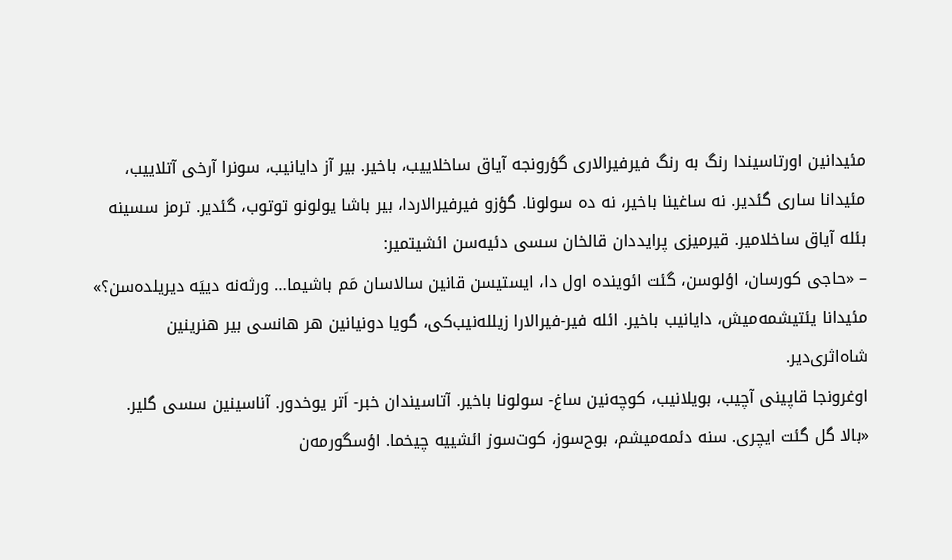مئیدانین اورتاسیندا رنگ به رنگ فیرفیرالاری گؤرونجه آیاق ساخلاییب، باخیر. بیر آز دایانیب، سونرا آرخی آتلاییب، مئیدانا ساری گئدیر. نه ساغینا باخیر، نه ده سولونا. گؤزو فیرفیرالاردا، بیر باشا یولونو توتوب، گئدیر. ترمز سسینه بئله آیاق ساخلامیر. قیرمیزی پرایددان قالخان سسی دئیه‌سن ائشیتمیر:
– «حاجی کورسان، اؤلو‌سن، گئت ائوینده اول دا، ایستیسن قانین سالاسان مَم باشیما… ورثه‌نه دییَه دیریلد‌ه‌‌سن؟»
مئیدانا یئتیشمه‌میش، دایانیب باخیر. ائله فیر-فیرالارا زیلله‌نیب‌کی، گویا دونیانین هر هانسی بیر هنرینین شاه‌اثری‌دیر.
اوغرونجا قاپینی آچیب، بویلانیب، کوچه‌نین ساغ- سولونا باخیر. آتاسیندان خبر- اَتر یوخدور. آناسینین سسی گلیر.
«بالا گل گئت ایچری. سنه دئمه‌میشم، بوح‌سوز، کوت‌سوز ائشییه چیخما. اؤسگورمه‌ن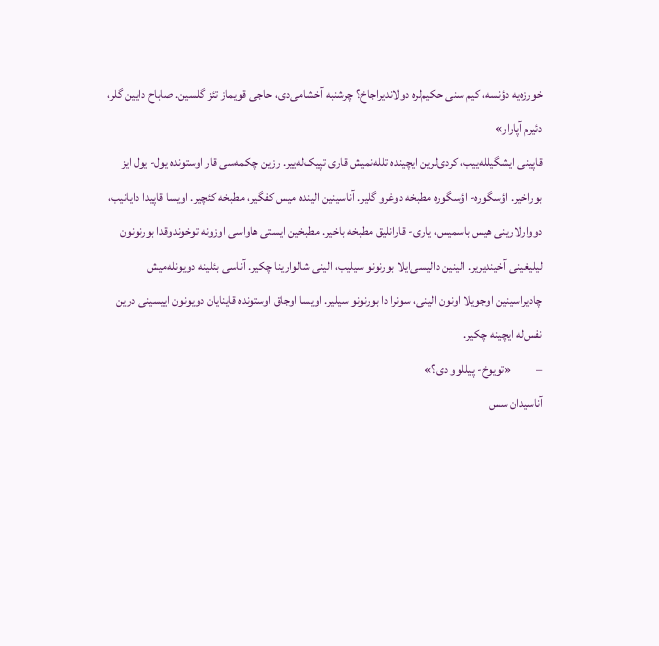خورزه‌یه دؤنسه، کیم سنی حکیم‌لره دولاندیراجاخ؟ چرشنبه آخشامی‌دی، حاجی قویماز تئز گلسین. صاباح دایین گلر، دئیرم آپارار»
قاپینی ایشگیلله‌ییب، کردی‌لرین ایچینده تلله‌نمیش قاری تپیک‌له‌ییر. رزین چکمه‌سی قار اوستونده یول- یول ایز بوراخیر. اؤسگوره- اؤسگوره مطبخه دوغرو گلیر. آناسینین الینده میس کفگیر، مطبخه کئچیر. اویسا قاپیدا دایانیب، دووارلارینی هیس باسمیس، یاری- قارانلیق مطبخه باخیر. مطبخین ایستی هاواسی اوزونه توخوندوقدا بورنونون لیلیغینی آخیندیریر. الینین دالیسی‌ایلا بورنونو سیلیب، الینی شالوارینا چکیر. آناسی بئلینه دویونله‌میش چادیراسینین اوجویلا اونون الینی، سونرا دا بورنونو سیلیر. اویسا اوجاق اوستونده قاینایان دویونون اییسینی درین نفس‌له ایچینه چکیر.
–          «تویوخ- پیللوو دی؟»
آناسیدان سس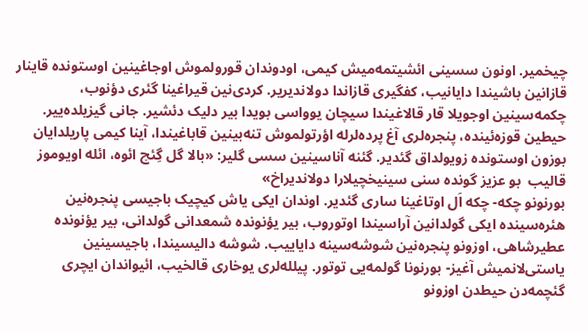چیخمیر. اونون سسینی ائشیتمه‌میش کیمی، اودوندان قورولموش اوجاغینین اوستونده قاینار قازانین باشیندا دایانیب، کفگیری قازاندا دولاندیریر. کردی‌نین قیراغینا گئری دؤنوب، چکمه‌سینین اوجویلا قار قالاغیندا سیچان یوواسی‌ بویدا بیر دلیک دئشیر. جانی گیزیلده‌ییر. حیطین قوزه‌ئینده، پنجره‌لری آغ پرده‌لرله اؤرتولموش تنه‌بینین قاباغیندا، آینا کیمی پاریلدایان بوزون اوستونده زویولداق گئدیر. گئنه آناسینین سسی گلیر: «بالا گل گِئچ ائوه، ائله اویوموز قالیب  بو عزیز گونده سنی سینیخچیلارا دولاندیراخ»
بورنونو چکه- چکه اَل اوتاغینا ساری گئدیر. اوندان ایکی یاش کیچیک باجیسی پنجره‌نین هئره‌سینده ایکی گولدانین آراسیندا اوتوروب، بیر یؤنونده شمعدانی گولدانی، بیر یؤنونده عطیرشاهی، اوزونو پنجره‌نین شوشه‌سینه دایاییب. شوشه دالیسیندا، باجیسینین یاستی‌لانمیش آغیز- بورنونا گولمه‌یی توتور. پیلله‌لری یوخاری قالخیب، ائیواندان ایچری گئچمه‌دن حیطدن اوزونو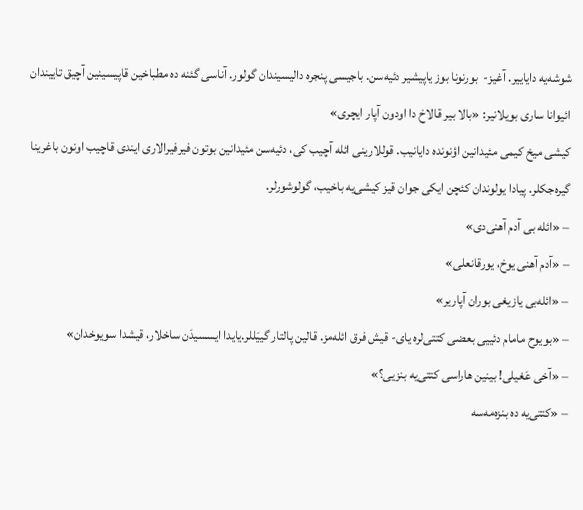شوشه‌یه دایاییر. آغیز-  بورنونا بوز یاپیشیر دئیه‌سن. باجیسی پنجره دالیسیندان گولور. آناسی گئنه ده مطباخین قاپیسینین آچیق تاییندان ائیوانا ساری بویلانیر: «بالا بیر قالاخ دا اودون آپار ایچری»
کیشی میخ کیمی مئیدانین اؤنونده دایانیب. قوللارینی ائله آچیب کی، دئیه‌سن مئیدانین بوتون فیرفیرالاری ایندی قاچیب اونون باغرینا گیره‌جکلر. پیادا یولوندان کئچن ایکی جوان قیز کیشی‌یه باخیب، گولوشورلر.
– «ائله بی آدم آهنی‌دی»
– «آدم آهنی یوخ، یورقانعلی»
– «ائله‌بی یازیغی بوران آپاریر»
– «بویوح مامام دئییی بعضی کتتی‌لره یای- قیش فرق ائله‌مز. قالین پالتار گییَللر.یایدا ایسسیدَن ساخلار، قیشدا سویوخدان»
– «آخی عَغیلی! بینین هاراسی کتتی‌یه بنزیی؟»
– «کتتی‌یه ده بنزه‌مه‌سه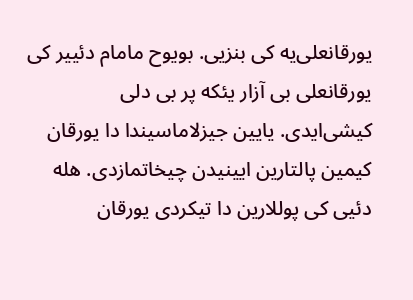یورقانعلی‌یه کی بنزیی. بویوح مامام دئییر کی یورقانعلی بی آزار یئکه پر بی دلی کیشی‌ایدی. یایین جیزلاماسیندا دا یورقان کیمین پالتارین ایینیدن چیخاتمازدی. هله دئیی کی پوللارین دا تیکردی یورقان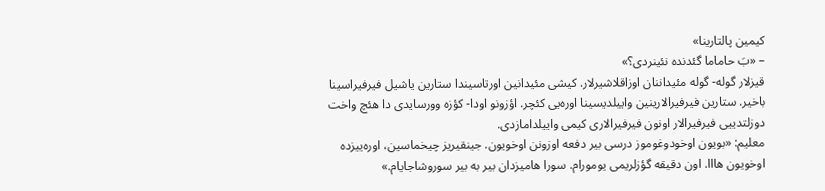کیمین پالتارینا»
– «بَ حاماما گئدنده نئینردی؟»
قیزلار گوله- گوله مئیداننان اوزاقلاشیرلار. کیشی مئیدانین اورتاسیندا ستارین یاشیل فیرفیراسینا باخیر. ستارین فیرفیرالارینین واییلدیسینا اوره‌یی کئچر. اؤزونو اودا- کؤزه وورسایدی دا هئچ واخت دوزلتدییی فیرفیرالار اونون فیرفیرالاری کیمی واییلدامازدی.
معلیم: «بویون اوخودوغوموز درسی بیر دفعه اوزونن اوخویون. جینقیریز چیخماسین، اوره‌ییزده اوخویون هااا. اون دقیقه گؤزلریمی یومورام. سورا هامیزدان بیر به بیر سوروشاجایام.»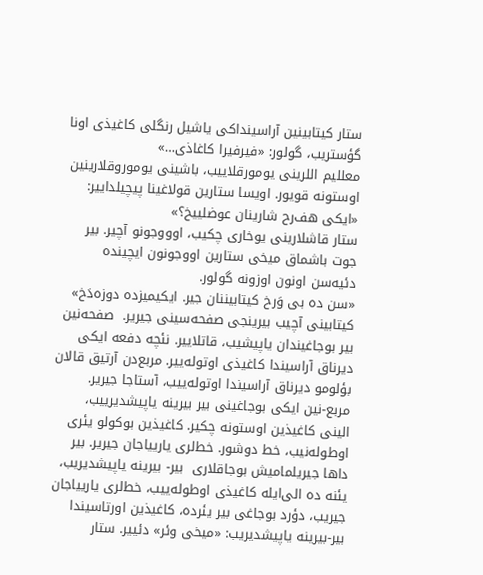ستار کیتابینین آراسینداکی یاشیل رنگلی کاغیذی اونا گؤستریب، گولور: «فیرفیرا کاغاذی…»
معللیم اللرینی یومورقلاییب، باشینی یوموروقلارینین اوستونه قویور. اویسا ستارین قولاغینا پیچیلداییر: «ایکی هف‌رح شارینان عوضلییخ؟»
ستار قاشلارینی یوخاری چکیب، اوووجونو آچیر. بیر جوت باشماق میخی ستارین اووجونون ایچینده دئیه‌سن اونون اوزونه گولور.
«سن ده بی وَرخ کیتابیننان جیر. ایکیمیزده دوزه‌دَخ»
کیتابینی آچیب بیرینجی صفحه‌سینی جیریر.  صفحه‌نین بیر بوجاغیندان یاپیشیب، قاتلاییر. نئچه دفعه ایکی دیرناق آراسیندا کاغیذی اوتوله‌ییر. مربع‌دن آرتیق قالان بؤلومو دیرناق آراسیندا اوتوله‌ییب، آستاجا جیریر.  مربع-نین ایکی بوجاغینی بیر بیرینه یاپیشدیرییب، الینی کاغیذین اوستونه چکیر. کاغیذین بوکولو یئری اوطوله‌نیب، خط دوشور. خط‌لری یارییاجان جیریر. بیر داها جیریلمامیش بوجاقلاری  بیر- بیرینه یاپیشدیریب، یئنه ده الی‌ایله کاغیذی اوطوله‌ییب، خط‌لری یارییا‌جان جیریب، دؤرد بوجاغی بیر یئرده، کاغیذین اورتاسیندا بیر-بیرینه یاپیشدیریب: «میخی وئر» دئییر. ستار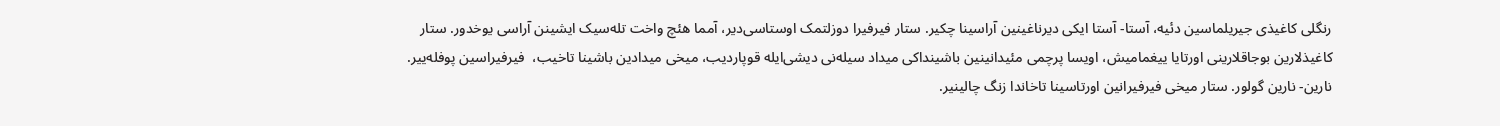رنگلی کاغیذی جیریلماسین دئیه، آستا- آستا ایکی دیرناغینین آراسینا چکیر. ستار فیرفیرا دوزلتمک اوستاسی‌دیر، آمما هئچ واخت تله‌سیک ایشینن آراسی یوخدور. ستار کاغیذلارین بوجاقلارینی اورتایا ییغمامیش، اویسا پرچمی مئیدانینین باشیندا‌کی میداد سیله‌نی دیشی‌ایله قوپاردیب، میخی میدادین باشینا تاخیب،  فیرفیراسین پوفله‌ییر. نارین- نارین گولور. ستار میخی فیرفیرانین اورتاسینا تاخاندا زنگ چالینیر.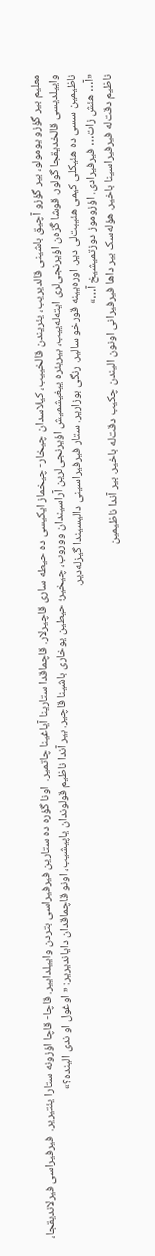معلیم بیر گؤزو یومولو، بیر گؤزو آچیق باشینی قالدیریب، یئریندن قالخییب، کیلاسدان چیخار- چیخماز ایکیسی ده حیطه ساری قاچیرلار. قاچماقدا ستارینا آیاغینا چاتمیر.  اونا گؤره ده ستارین فیرفیراسی بتردن واییلداییر. قاچا- قاچا اؤزونه ستارا یئتیریر.  فیرفیراسی فیرلاندیقجا، واییلدیسی قالخدیقجا گولور. قوشا گَزه‌ن اؤیرنجی‌لری ایته‌له‌ییب، بیریئره ییغیشمیش اؤیرنجی‌لرین آراسیندان ووروب، چیخیر؛ حیطین یوخاری باشینا قاچیر. بیر آندا ناظیم قولوندان یاپیشیب، اونو قاچماقدان دایاندیریر: « اوغول او ندی الینده؟»
ناظیمین سسی ده هئیکلی کیمی هئیبت‌لی دیر. اوره‌یینه قورخو سالیر. رنگی بوزاریر. ستار فیرفیراسینی دالیسیندا گیزله‌دیر.
«آ… هئش زات… فیرفیرادی. اؤزوموز دوزتمیشیخ آ…»
ناظیم دقت‌له فیرفیراسینا باخیر. هؤله‌سک بیر داها فیرفیرانی اونون الیندن چکیب دقت‌له باخیر. بیر آندا ناظیمین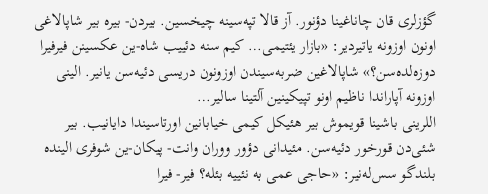گؤزلری قان چاناغینا دؤنور. آز قالا تپه‌سینه چیخسین. بیردن- بیره بیر شاپالاغی اونون اوزونه یاتیردیر: «بازار یئتیمی… کیم سنه دئییب شاه-ین عکسینن فیرفیرا دوزه‌لده‌سن؟» شاپالاغین ضربه‌سیندن اوزونون دریسی دئیه‌سن یانیر. الینی اوزونه آپاراندا ناظیم اونو تپیکینین آلتینا سالیر…
اللرینی باشینا قویموش بیر هئیکل کیمی خیابانین اورتاسیندا دایانیب. بیر شئی‌دن قورخور دئیه‌سن. مئیدانی دؤور ووران وانت- پیکان-ین شوفری الینده بلندگو سس‌له‌نیر: «حاجی عمی به نئییه بئله؟ فیر- فیرا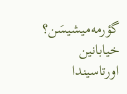گؤرمه‌میشیسَن؟ خیابانین اورتاسیندا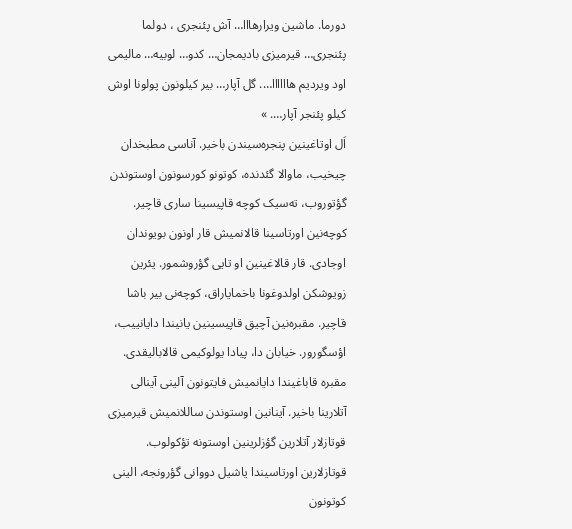دورما. ماشین ویرارهااا… آش پئنجری ، دولما پئنجری… قیرمیزی بادیمجان… کدو… لوبیه… مالیمی اود ویردیم هاااااا…. گل آپار… بیر کیلونون پولونا اوش کیلو پئنجر آپار…. »
اَل اوتاغینین پنجره‌سیندن باخیر. آناسی مطبخدان چیخیب، ماوالا گئدنده، کوتونو کورسونون اوستوندن گؤتوروب، ته‌سیک کوچه قاپیسینا ساری قاچیر. کوچه‌نین اورتاسینا قالانمیش قار اونون بویوندان اوجادی. قار قالاغینین او تایی گؤروشمور. یئرین زویوشکن‌ اولدوغونا باخمایاراق، کوچه‌نی بیر باشا قاچیر. مقبره‌نین آچیق قاپیسینین یانیندا دایانییب، اؤسگورور. خیابان دا، پیادا یولوکیمی قالابالیقدی. مقبره قاباغیندا دایانمیش فایتونون آلینی آینالی آتلارینا باخیر. آینانین اوستوندن ساللانمیش قیرمیزی قوتازلار آتلارین گؤزلرینین اوستونه تؤکولوب. قوتازلارین اورتاسیندا یاشیل دووانی گؤرونجه، الینی کوتونون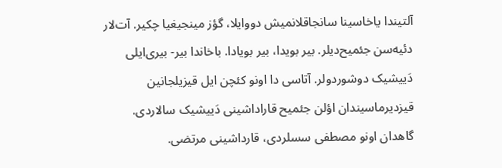آلتیندا یاخاسینا سانجاقلانمیش دووایلا، گؤز مینجیغیا چکیر. آت‌لار دئیه‌سن جئمیح‌دیلر. بیر بویدا، بیر بویادا. باخاندا بیر- بیری‌ایلی دَییشیک دوشوردولر. آتاسی دا اونو کئچن ایل قیزیلجانین قیزدیرماسیندان اؤلن جئمیح قاراداشینی دَییشیک سالاردی. گاهدان اونو مصطفی سسلردی، قارداشینی مرتضی.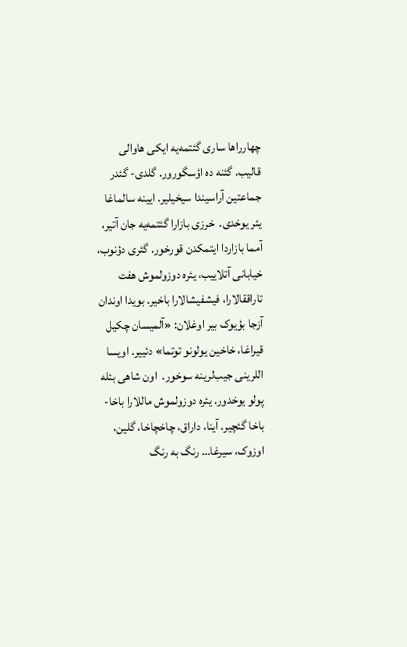چهارراها ساری گئتمه‌یه ایکی هاوالی قالیب. گئنه ده اؤسگورور. گلدی- گئدر جماعتین آراسیندا سیخیلیر. ایینه سالماغا یئر یوخدی.  خرزی بازارا گئتمه‌یه جان آتیر، آمما بازاردا ایتمکدن قورخور. گئری دؤنوب، خیابانی آتلاییب، یئره دوزولموش هفت تاراققالارا، فیشفیشالارا باخیر. بویدا اوندان آزجا بؤیوک بیر اوغلان: «آلمیسان چکیل قیراغا، خاخین یولونو توتما» دئییر. اویسا اللرینی جیب‌لرینه سوخور.  اون شاهی بئله پولو یوخدور. یئره دوزولموش ماللارا باخا- باخا گئچیر. آینا، داراق، چاخچاخا، گلین، اوزوک، سیرغا… رنگ به رنگ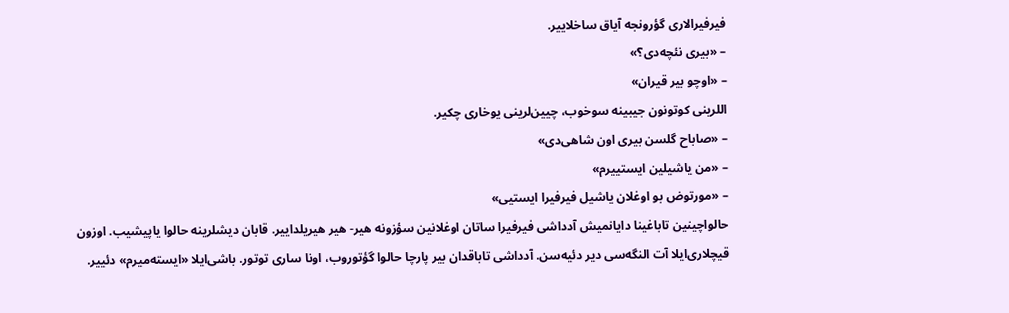فیرفیرالاری گؤرونجه آیاق ساخلاییر.
– «بیری نئچه‌دی؟»
– «اوچو بیر قیران»
اللرینی کوتونون جیبینه سوخوب، چیین‌لرینی یوخاری چکیر.
– «صاباح گلسن بیری اون شاهی‌دی»
– «من یاشیلین ایستییرم»
– «مورتوض بو اوغلان یاشیل فیرفیرا ایستیی»
حالواچینین تاباغینا دایانمیش آدداشی فیرفیرا ساتان اوغلانین سؤزونه هیر- هیر هیریلداییر. قابان دیشلرینه حالوا یاپیشیب. اوزون قیچلاری‌ایلا آت النگه‌سی دیر دئیه‌سن. آدداشی تاباقدان بیر پارچا حالوا گؤتوروب، اونا ساری توتور. باشی‌ایلا «ایسته‌میرم» دئییر.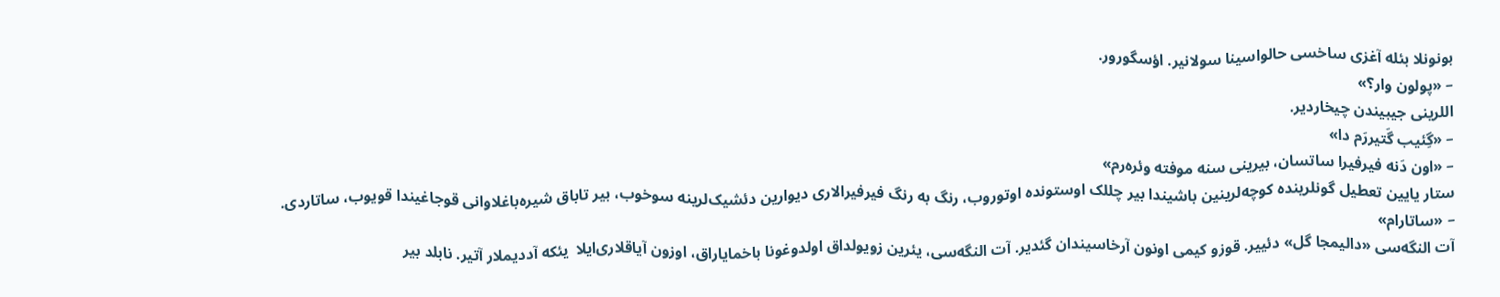بونونلا بئله آغزی ساخسی حالواسینا سولانیر. اؤسگورور.
– «پولون وار؟»
اللرینی جیبیندن چیخاردیر.
– «گِئیب گَتیررَم دا»
– «اون دَنه فیرفیرا ساتسان، بیرینی سنه موفته وئره‌رم»
ستار یایین تعطیل گونلرینده کوچه‌لرینین باشیندا بیر چللک اوستونده اوتوروب، رنگ به رنگ فیرفیرالاری دیوارین دئشیک‌لرینه سوخوب، بیر تاباق شیره‌باغلاوانی قوجاغیندا قویوب، ساتاردی.
– «ساتارام»
آت النگه‌سی «دالیمجا گل» دئییر. قوزو کیمی اونون آرخاسیندان گئدیر. آت النگه‌سی، یئرین زویولداق اولدوغونا باخمایاراق، اوزون آیاقلاری‌ایلا  یئکه آددیملار آتیر. نابلد بیر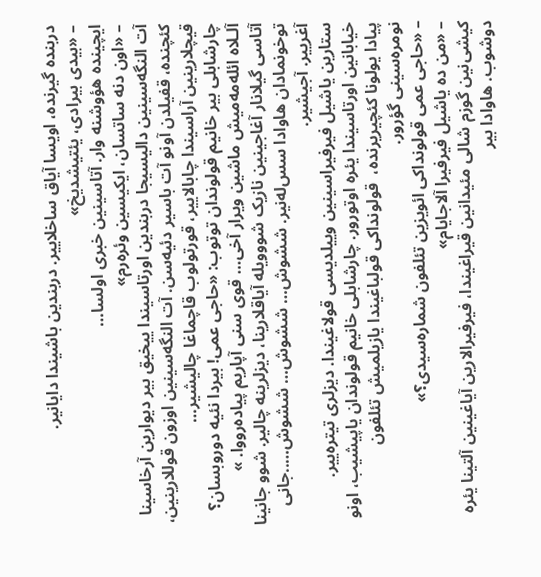دربنده گیرنده، اویسا آیاق ساخلاییر. دربندین باشیندا دایانیر.
– «بیدی بیرادی، یئتیشدیخ»
ایچینده هؤوشنه وار. آتاسینین خبری اولسا…
– «اون دنه ساتسان، ایکیسین وئره‌رم»
آت النگه‌سینین دالیسیجا دربندین اورتاسیندا ییخیق بیر دیوارین آرخاسینا کئچنده، قفیلدن آونو آت باسیر دئیه‌سن. آت النگه‌سینین اوزون قوللارینین، قیچلارینین آراسیندا چابالاییر، قورتولوب قاچماغا چالیشیر…
چارشابلی بیر خانیم قولوندان توتوب: «حاجی عمی! بیردا نئیه دوروبسان؟ آلـلاه ائله‌مه‌میش ماشین ویرار آخی… قوی سنی آپاریم پیاده‌رووا. »
آتاسی گیلانار آغاجینین نازیک شووویله آیاقلارینا، دیزلرینه چالیر. شوو جانینا توخونمادان هاوادا سس‌له‌نیر. ششوش… ششوش… ششوش…..جانی آغرییر. آجیشیر.
ستارین یاشیل فیرفیراسینین وییلدیسی قولاغیندا. دیزلری تیتره‌ییر. خیابانین اورتاسیندا یئره اوتورور. چارشابلی خانیم قولوندان یاپیشیب، اونو پیادا یولونا کئچیریرنده،  قولونداکی قولباغیندا یازیلمیش تئلفون نومره‌سینی گؤرور.
– «حاجی عمی قولونداکی ائویزین تئلفون شماره‌سیدی؟»
– «من ده یاشیل فیرفیرا آلاجایام»
کیشی‌نین گوزم شالی مئیدانین قیراغیندا، فیرفیرالارین آیاغینین آلتینا یئره دوشوب. هاوادا بیر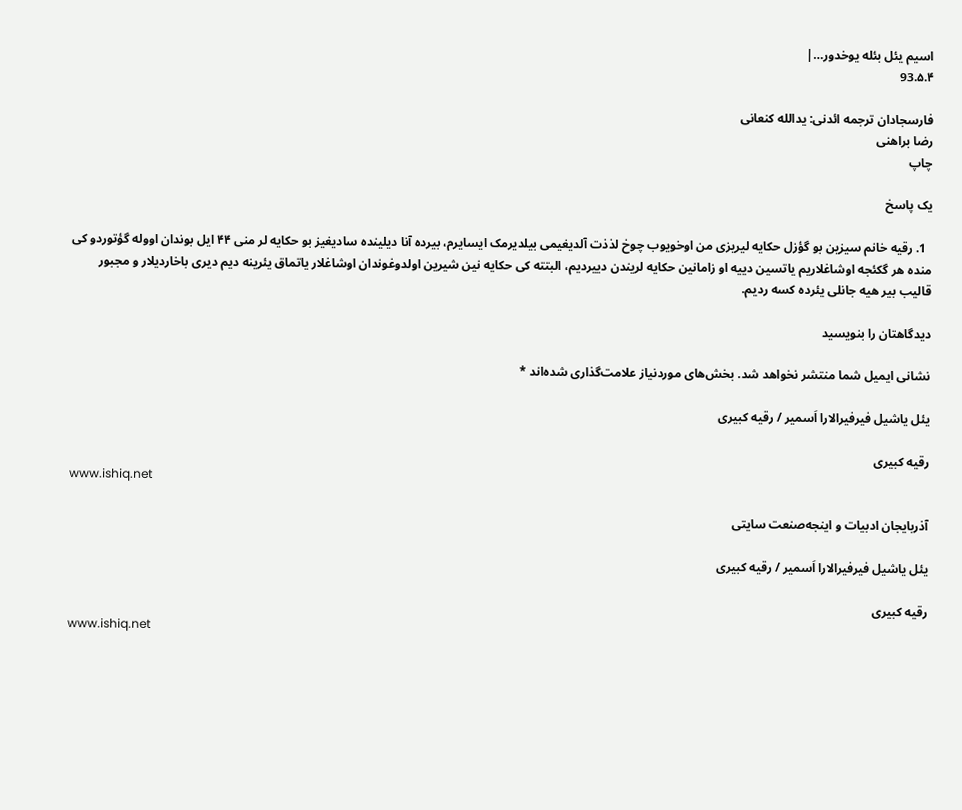اسیم یئل بئله یوخدور…|
93.۵.۴

فارسجادان ترجمه ائدنی: یدالله کنعانی
رضا براهنی
چاپ

یک پاسخ

  1. رقیه خانم سیزین بو گؤزل حکایه لیریزی من اوخویوب چوخ لذذت آلدیغیمی بیلدیرمک ایسایرم، بیرده آنا دیلینده سادیغیز بو حکایه لر منی ۴۴ ایل بوندان اووله گؤتوردو کی منده هر گکئجه اوشاغلاریم یاتسین دییه او زامانین حکایه لریندن دییردیم، البتته کی حکایه نین شیرین اولدوغوندان اوشاغلار یاتماق یئرینه دیم دیری باخاردیلار و مجبور قالیب بیر هیه جانلی یئرده کسه ردیم.

دیدگاهتان را بنویسید

نشانی ایمیل شما منتشر نخواهد شد. بخش‌های موردنیاز علامت‌گذاری شده‌اند *

یئل یاشیل فیرفیرالارا اَسمیر / رقیه کبیری

رقیه کبیری
www.ishiq.net

آذربایجان ادبیات و اینجه‌صنعت سایتی

یئل یاشیل فیرفیرالارا اَسمیر / رقیه کبیری

رقیه کبیری
www.ishiq.net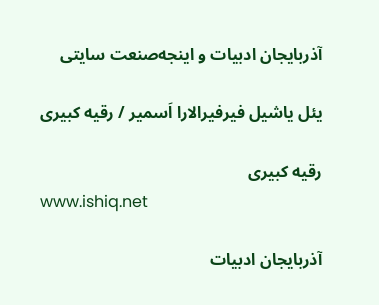آذربایجان ادبیات و اینجه‌صنعت سایتی

یئل یاشیل فیرفیرالارا اَسمیر / رقیه کبیری

رقیه کبیری
www.ishiq.net

آذربایجان ادبیات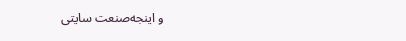و اینجه‌صنعت سایتی